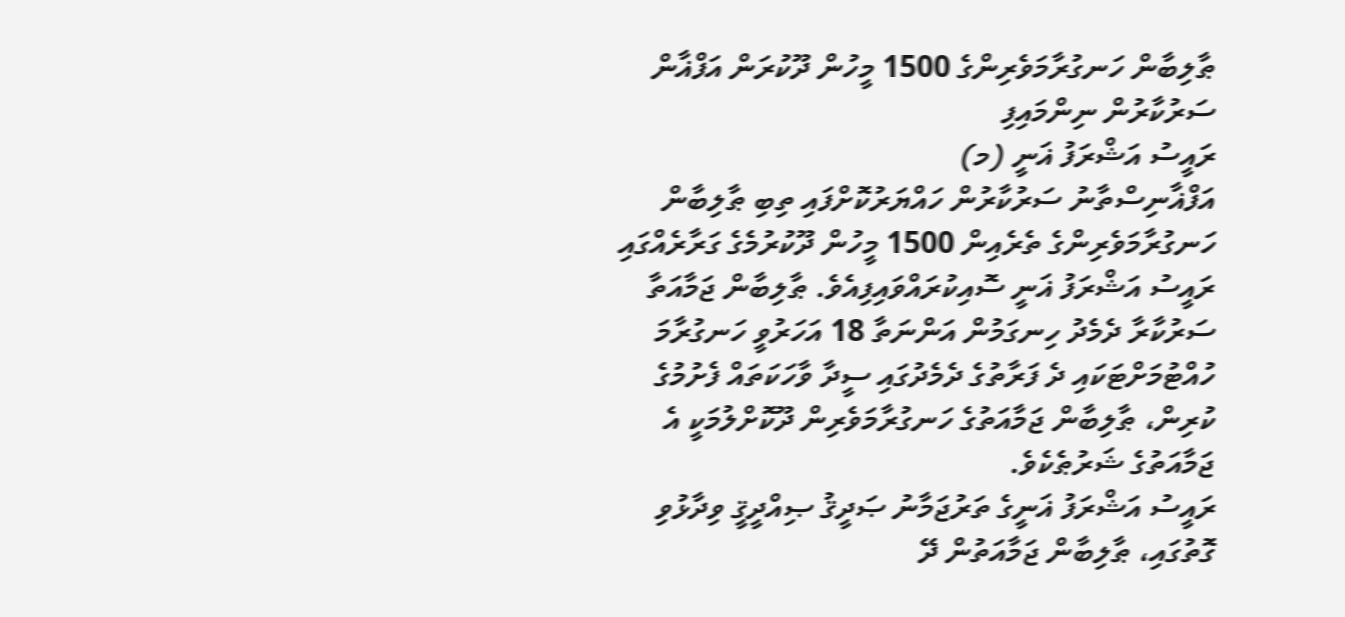ޠާލިބާން ހަނގުރާމަވެރިންގެ 1500 މީހުން ދޫކުރަން އަފްޣާން ސަރުކާރުން ނިންމައިފި
ރައީސު އަޝްރަފު ޣަނީ (މ)
އަފްޣާނިސްތާނު ސަރުކާރުން ހައްޔަރުކޮށްފައި ތިބި ޠާލިބާން ހަނގުރާމަވެރިންގެ ތެރެއިން 1500 މީހުން ދޫކުރުމެގެ ގަރާރެއްގައި ރައީސު އަޝްރަފު ޣަނީ ސޮއިކުރައްވައިފިއެވެ. ޠާލިބާން ޖަމާއަތާ ސަރުކާރާ ދެމެދު ހިނގަމުން އަންނަތާ 18 އަހަރުވީ ހަނގުރާމަ ހުއްޓުމަށްޓަކައި ދެ ފަރާތުގެ ދެމެދުގައި ސީދާ ވާހަކަތައް ފެށުމުގެ ކުރިން، ޠާލިބާން ޖަމާއަތުގެ ހަނގުރާމަވެރިން ދޫކޮށްލުމަކީ އެ ޖަމާއަތުގެ ޝަރުޠެކެވެ.
ރައީސު އަޝްރަފު ޣަނީގެ ތަރުޖަމާނު ޞަދީޤު ޞިއްދީޤީ ވިދާޅުވި ގޮތުގައި، ޠާލިބާން ޖަމާއަތުން ދޭ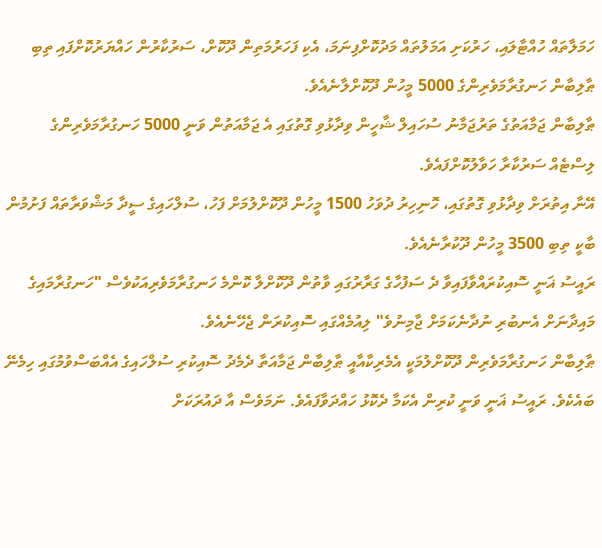ހަމަލާތައް ހުއްޓާލައި، ހަރުކަށި އަމަލުތައް މަދުކޮށްފިނަމަ، އެކި ފަހަރުމަތިން ދޫކޮށް، ސަރުކާރުން ހައްޔަރުކޮށްފައި ތިބި ޠާލިބާން ހަނގުރާމަވެރިންގެ 5000 މީހުން ދޫކޮށްލާނެއެވެ.
ޠާލިބާން ޖަމާއަތުގެ ތަރުޖަމާނު ސުހައިލް ޝާހީން ވިދާޅުވި ގޮތުގައި އެ ޖަމާއަތުން ވަނީ 5000 ހަނގުރާމަވެރިންގެ ލިސްޓެއް ސަރުކާރާ ހަވާލުކޮށްފައެވެ.
އޭނާ އިތުރަށް ވިދާޅުވި ގޮތުގައި، ހޮނިހިރު ދުވަހު 1500 މީހުން ދޫކޮށްލުމަށް ފަހު، ސުލްހައިގެ ސީދާ މަޝްވަރާތައް ފަށުމުން ބާކީ ތިބި 3500 މީހުން ދޫކުރާނެއެވެ.
ރައީސު ޣަނީ ސޮއިކުރައްވާފައިވާ ދެ ސަފުހާގެ ގަރާރުގައި ވާތުން ދޫކޮށްލާ ކޮންމެ ހަނގުރާމަވެރިއަކުވެސް "ހަނގުރާމައިގެ މައިދާނަށް އެނބުރި ނުދާނެކަމަށް ޖާމިނުވެ" ލިއުމެއްގައި ސޮއިކުރަން ޖެހޭނެއެވެ.
ޠާލިބާން ހަނގުރާމަވެރިން ދޫކޮށްލުމަކީ އެމެރިކާއާއީ ޠާލިބާން ޖަމާއަތާ ދެމެދު ސޮއިކުރި ސުލްހައިގެ އެއްބަސްވުމުގައި ހިމެނޭ ބައެކެވެ. ރައީސު ޣަނީ ވަނީ ކުރިން އެކަމާ ދެކޮޅު ހައްދަވާފައެވެ. ނަމަވެސް އާ ދައުރަކަށް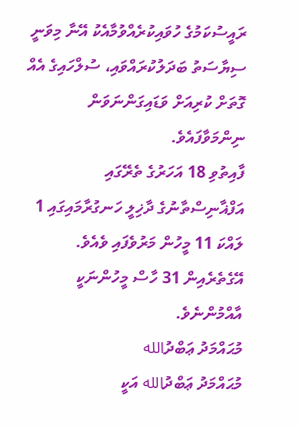ރައީސުކަމުގެ ހުވައިކުރެއްވުމާއެކު އޭނާ މިވަނީ ސިޔާސަތު ބަދަލުކުރައްވައި، ސުލްހައިގެ އެއް ގޮތަށް ކުރިއަށް ވަޑައިގަންނަވަން ނިންމަވާފައެވެ.
ފާއިތުވި 18 އަހަރުގެ ތެރޭގައި އަފްޣާނިސްތާނުގެ ދާޚިލީ ހަނގުރާމައިގައި 1 ލައްކަ 11 މީހުން މަރުވެފައި ވެއެވެ. އޭގެތެރެއިން 31 ހާސް މީހުންނަކީ އާއްމުންނެވެ.
މުޙައްމަދު ޢަބްދުالله
މުޙައްމަދު ޢަބްދުالله އަކީ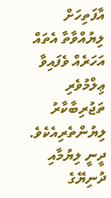އާފަތިހަށް ލިޔުއްވާތާ އެތައް އަހަރެއް ވެފައިވާ ޢިލްމުވެރި ތަޖުރިބާކާރު ލިޔުންތެރިއެކެވެ. ދީނީ ލިޔުމާއި ދުނިޔޭގެ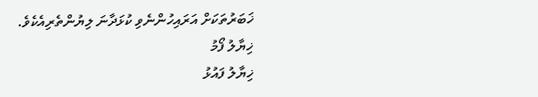ޚަބަރުތަކަށް އަރައިހުންނެވި ކުޅަދާނަ ލިޔުންތެރިއެކެވެ.
ޚިޔާލު ފޯމު
ޚިޔާލު ފައުޅު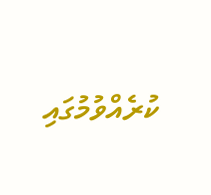ކުރެއްވުމުގައި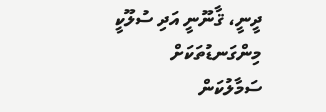ދީނީ، ޤާނޫނީ އަދި ސުލޫކީ މިންގަނޑުތަކަށް ސަމާލުކަން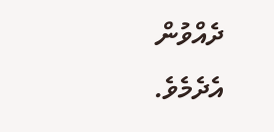ދެއްވުން އެދެމެވެ.